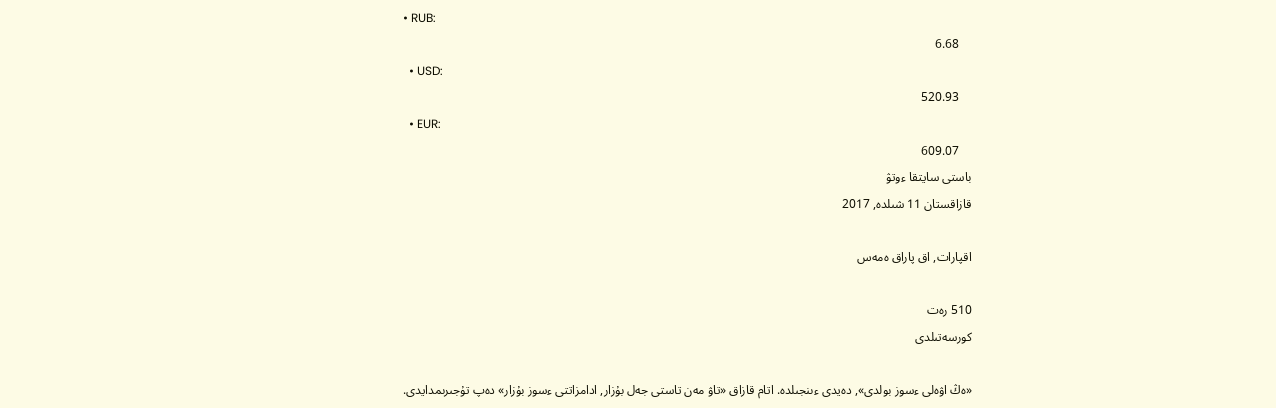• RUB:
    6.68
  • USD:
    520.93
  • EUR:
    609.07
باستى سايتقا ءوتۋ
قازاقستان 11 شىلدە, 2017

اقپارات, اق پاراق ەمەس

510 رەت
كورسەتىلدى

«ەڭ اۋەلى ءسوز بولدى», دەيدى ءىنجىلدە. اتام قازاق «تاۋ مەن تاستى جەل بۇزار, ادامزاتتى ءسوز بۇزار» دەپ تۇجىرىمدايدى.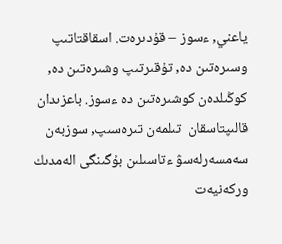ياعني, ءسوز – قۇدىرەت. اسقاقتاتىپ وسىرەتىن دە, تۇقىرتىپ وشىرەتىن دە, كوڭىلدەن كوشىرەتىن دە ءسوز. باعزىدان قالىپتاسقان  تىلمەن تىرەسىپ, سوزبەن سەمسەرلەسۋ ءتاسىلىن بۇگىنگى الەمدىك وركەنيەت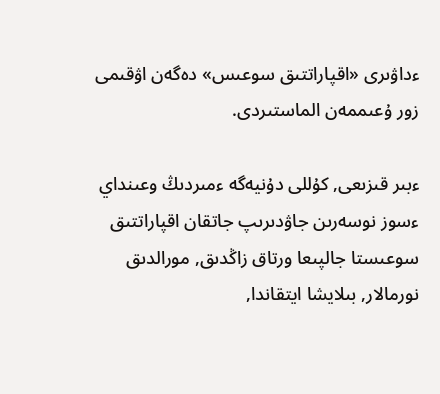ءداۋىرى «اقپاراتتىق سوعىس» دەگەن اۋقىمى زور ۇعىممەن الماستىردى.

ءبىر قىزىعى, كۇللى دۇنيەگە ءمىردىڭ وعىنداي ءسوز نوسەرىن جاۋدىرىپ جاتقان اقپاراتتىق سوعىستا جالپىعا ورتاق زاڭدىق, مورالدىق نورمالار, بىلايشا ايتقاندا,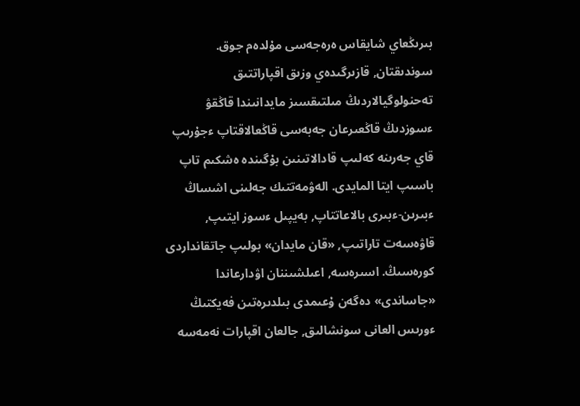بىرىڭعاي شايقاس ەرەجەسى مۇلدەم جوق.  سوندىقتان, قازىرگىدەي وزىق اقپاراتتىق تەحنولوگيالاردىڭ مىلتىقسىز مايدانىندا قاڭقۋ ءسوزدىڭ قاڭعىرعان جەبەسى قاڭعالاقتاپ ءجۇرىپ قاي جەرىنە كەلىپ قادالاتىنىن بۇگىندە ەشكىم تاپ باسىپ ايتا المايدى. الەۋمەتتىك جەلىنى اشساڭ ءبىرىن-ءبىرى بالاعاتتاپ, بەيپىل ءسوز ايتىپ, قاۋەسەت تاراتىپ, «قان مايدان» بولىپ جاتقانداردى كورەسىڭ. اسىرەسە, اعىلشىننان اۋدارعاندا «جاساندى» دەگەن ۇعىمدى بىلدىرەتىن فەيكتىڭ ءورىس العانى سونشالىق, جالعان اقپارات نەمەسە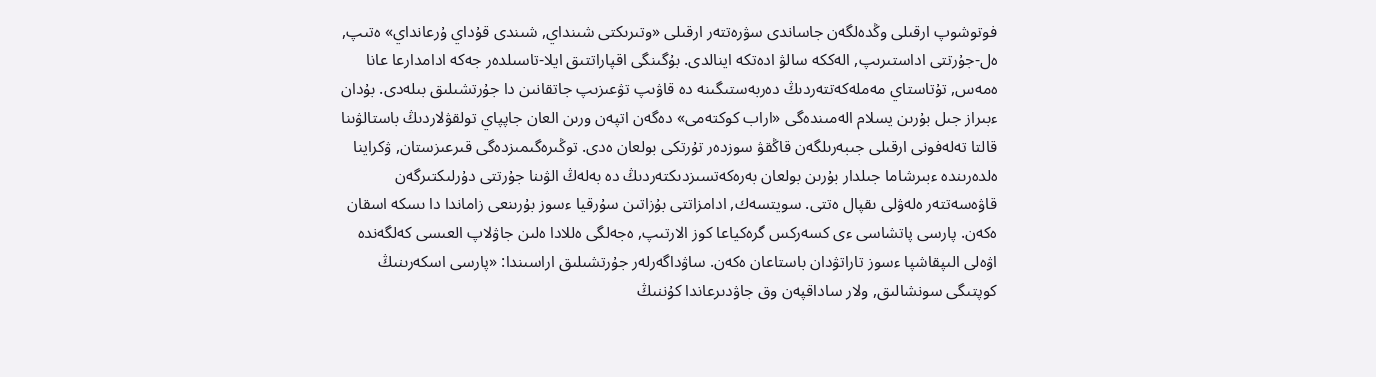فوتوشوپ ارقىلى وڭدەلگەن جاساندى سۋرەتتەر ارقىلى «وتىرىكتى شىنداي, شىندى قۇداي ۇرعانداي» ەتىپ, ەل-جۇرتتى اداستىرىپ, الەككە سالۋ ادەتكە اينالدى. بۇگىنگى اقپاراتتىق ايلا-تاسىلدەر جەكە ادامدارعا عانا ەمەس, تۇتاستاي مەملەكەتتەردىڭ دەربەستىگىنە دە قاۋىپ تۋعىزىپ جاتقانىن دا جۇرتشىلىق بىلەدى. بۇدان ءبىراز جىل بۇرىن يسلام الەمىندەگى «اراب كوكتەمى» دەگەن اتپەن ورىن العان جاپپاي تولقۋلاردىڭ باستالۋىنا قالتا تەلەفونى ارقىلى جىبەرىلگەن قاڭقۋ سوزدەر تۇرتكى بولعان ەدى. توڭىرەگىمىزدەگى قىرعىزستان, ۋكراينا ەلدەرىندە ءبىرشاما جىلدار بۇرىن بولعان بەرەكەتسىزدىكتەردىڭ دە بەلەڭ الۋىنا جۇرتتى دۇرلىكتىرگەن قاۋەسەتتەر ەلەۋلى ىقپال ەتتى. سويتسەك, ادامزاتتى بۇزاتىن سۇرقيا ءسوز بۇرىنعى زاماندا دا ىسكە اسقان ەكەن. پارسى پاتشاسى ءى كسەركس گرەكياعا كوز الارتىپ, ەجەلگى ەللادا ەلىن جاۋلاپ العىسى كەلگەندە اۋەلى الىپقاشپا ءسوز تاراتۋدان باستاعان ەكەن. ساۋداگەرلەر جۇرتشىلىق اراسىندا: «پارسى اسكەرىنىڭ كوپتىگى سونشالىق, ولار ساداقپەن وق جاۋدىرعاندا كۇننىڭ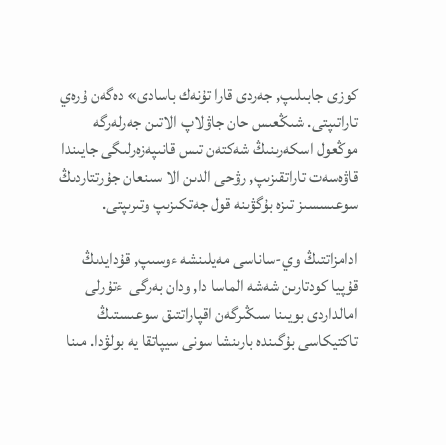كوزى جابىلىپ, جەردى قارا تۇنەك باسادى» دەگەن ۇرەي تاراتىپتى. شىڭعىس حان جاۋلاپ الاتىن جەرلەرگە موڭعول اسكەرىنىڭ شەكتەن تىس قانىپەزەرلىگى جايىندا قاۋەسەت تاراتقىزىپ, رۋحى الدىن الا سىنعان جۇرتتاردىڭ سوعىسسىز تىزە بۇگۋىنە قول جەتكىزىپ وتىرىپتى.

ادامزاتتىڭ وي-ساناسى مەيلىنشە ءوسىپ, قۇدايدىڭ قۇپيا كودتارىن شەشە الماسا دا, ودان بەرگى  ءتۇرلى امالداردى بويىنا سىڭىرگەن اقپاراتتىق سوعىستىڭ تاكتيكاسى بۇگىندە بارىنشا سونى سيپاتقا يە بولۋدا. مىنا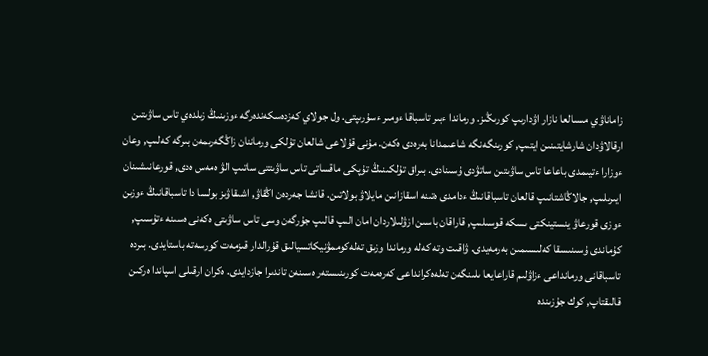زاماناۋي مىسالعا نازار اۋدارىپ كورىڭىز. ورماندا ءبىر تاسباقا ءومىر ءسۇرىپتى. ول جولاي كەزدەسكەندەرگە ءوزىنىڭ زىلدەي تاس ساۋىتىن ارقالاۋدان شارشايتىنىن ايتىپ, كورىنگەنگە شاعىمدانا بەرەدى ەكەن. مۇنى قۇلاعى شالعان تۇلكى ورماننان زاڭگەرىمەن بىرگە كەلىپ, وعان ءوزارا ءتيىمدى باعاعا تاس ساۋىتىن ساتۋدى ۇسىنادى. بىراق تۇلكىنىڭ تۇپكى ماقساتى تاس ساۋىتتى ساتىپ الۋ ەمەس ەدى, قورعانىشىنان ايىرىلىپ, جالاڭاشتانىپ قالعان تاسباقانىڭ ءدامدى ەتىنە اسقازانىن مايلاۋ بولاتىن. قانشا جەردەن اڭقاۋ, اشىقاۋىز بولسا دا تاسباقانىڭ ءوزىن ءوزى قورعاۋ ينستينكتى ىسكە قوسىلىپ, قاراقان باسىن ازۋلىلاردان امان الىپ قالىپ جۇرگەن وسى تاس ساۋىتى ەكەنى ەسىنە ءتۇسىپ, كۇماندى ۇسىنىسقا كەلىسىمىن بەرمەيدى. ۋاقىت وتە كەلە ورماندا وزىق تەلەكوممۋنيكاتسيالىق قۇرالدار قىزمەت كورسەتە باستايدى. بىردە تاسباقانى ورمانداعى ءزاۋلىم قاراعايعا ىلىنگەن تەلەەكرانداعى كەرەمەت كورىنىستەر ەسىنەن تاندىرا جازدايدى. ەكران ارقىلى اسپاندا ەركىن قالىقتاپ, كوك جۇزىندە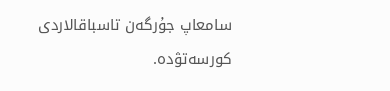سامعاپ جۇرگەن تاسباقالاردى كورسەتۋدە.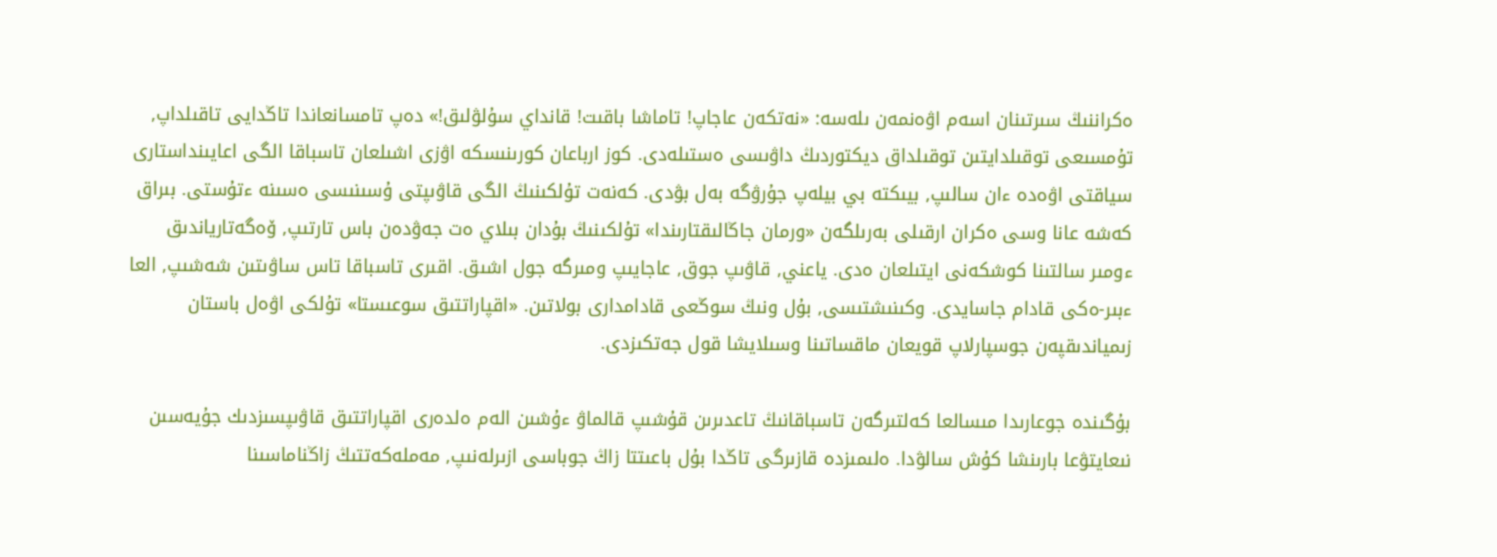ەكراننىڭ سىرتىنان اسەم اۋەنمەن ىلەسە: «نەتكەن عاجاپ! تاماشا باقىت! قانداي سۇلۋلىق!» دەپ تامسانعاندا تاڭدايى تاقىلداپ, تۇمسىعى توقىلدايتىن توقىلداق ديكتوردىڭ داۋىسى ەستىلەدى. كوز ارباعان كورىنىسكە اۋزى اشىلعان تاسباقا الگى اعايىنداستارى سياقتى اۋەدە ءان سالىپ, بيىكتە بي بيلەپ جۇرۋگە بەل بۋدى. كەنەت تۇلكىنىڭ الگى قاۋىپتى ۇسىنىسى ەسىنە ءتۇستى. بىراق كەشە عانا وسى ەكران ارقىلى بەرىلگەن «ورمان جاڭالىقتارىندا» تۇلكىنىڭ بۇدان بىلاي ەت جەۋدەن باس تارتىپ, ۆەگەتارياندىق ءومىر سالتىنا كوشكەنى ايتىلعان ەدى. ياعني, قاۋىپ جوق, عاجايىپ ومىرگە جول اشىق. اقىرى تاسباقا تاس ساۋىتىن شەشىپ, العا ءبىر-ەكى قادام جاسايدى. وكىنىشتىسى, بۇل ونىڭ سوڭعى قادامدارى بولاتىن. «اقپاراتتىق سوعىستا» تۇلكى اۋەل باستان زىمياندىقپەن جوسپارلاپ قويعان ماقساتىنا وسىلايشا قول جەتكىزدى.

بۇگىندە جوعارىدا مىسالعا كەلتىرگەن تاسباقانىڭ تاعدىرىن قۇشىپ قالماۋ ءۇشىن الەم ەلدەرى اقپاراتتىق قاۋىپسىزدىك جۇيەسىن نىعايتۋعا بارىنشا كۇش سالۋدا. ەلىمىزدە قازىرگى تاڭدا بۇل باعىتتا زاڭ جوباسى ازىرلەنىپ, مەملەكەتتىڭ زاڭناماسىنا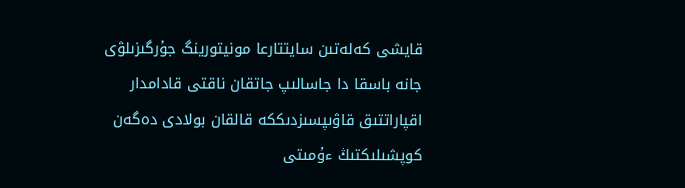قايشى كەلەتىن سايتتارعا مونيتورينگ جۇرگىزىلۋى جانە باسقا دا جاسالىپ جاتقان ناقتى قادامدار اقپاراتتىق قاۋىپسىزدىككە قالقان بولادى دەگەن كوپشىلىكتىڭ ءۇمىتى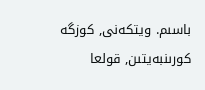باسىم. ويتكەنى, كوزگە كورىنبەيتىن, قولعا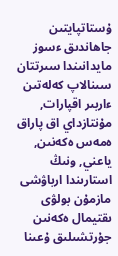ۇستاتپايتىن جاھاندىق ءسوز مايدانىندا سىرتتان سىنالاپ كەلەتىن ءاربىر اقپارات, مۇنتازداي اق پاراق ەمەس ەكەنىن, ياعني, ونىڭ استارىندا ارباۋشى مازمۇن بولۋى ىقتيمال ەكەنىن جۇرتشىلىق ۇعىنا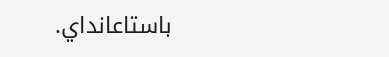باستاعانداي.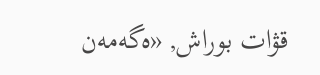قۋات بوراش, «ەگەمەن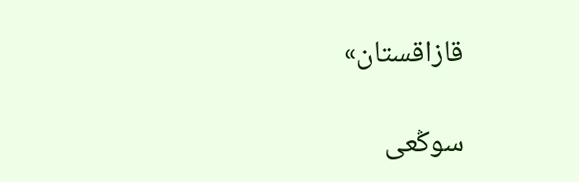قازاقستان»

سوڭعى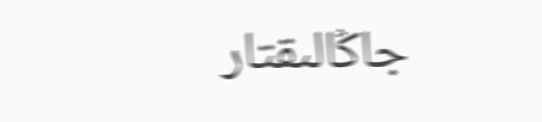جاڭالىقتار